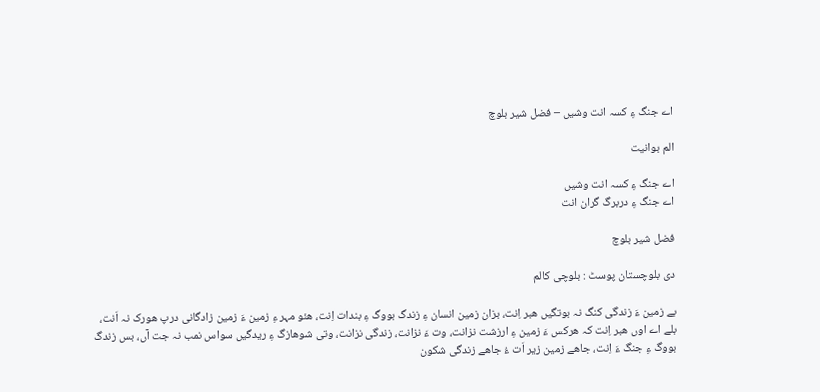اے جنگ ءِ کسہ انت وشیں – فضل شیر بلوچ

الم بوانیت

اے جنگ ءِ کسہ انت وشیں
اے جنگ ءِ دربرگ گران انت

فضل شیر بلوچ

دی بلوچستان پوسٹ : بلوچی کالم

بے زمین ءَ زندگی کنگ نہ بوتگیں ھبر اِنت، بزان زمین انسان ءِ زندگ بووگ ءِ بندات اِنت، ھئو مہر ءِ زمین ءَ زمین زادگانی درپ ھورک نہ اَنت، بلے اے اوں ھبر اِنت کہ ھرکس ءَ زمین ءِ ارزشت نزانت، وت ءَ نزانت، زندگی نزانت، وتی شوھازگ ءِ ریدگیں سواس نمب نہ جت آں، بس زندگ بووگ ءِ جنگ ءَ اِنت، جاھے زمین زیر اَت ءُ جاھے زندگی شکون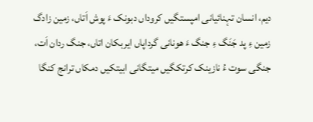دیم، انسان تہنائیانی امپستگیں کروداں دبونک ءَ پوش اَتاں، زمین زادگ زمین ءِ پد جَنَگ ءِ جنگ ءَ ھونانی گرداپاں ایربکان اتاں، جنگ ردان اَت، جنگی سوت ءُ نازینک کرتکگیں میتگانی ابیتکیں دمکاں ترانج کنگا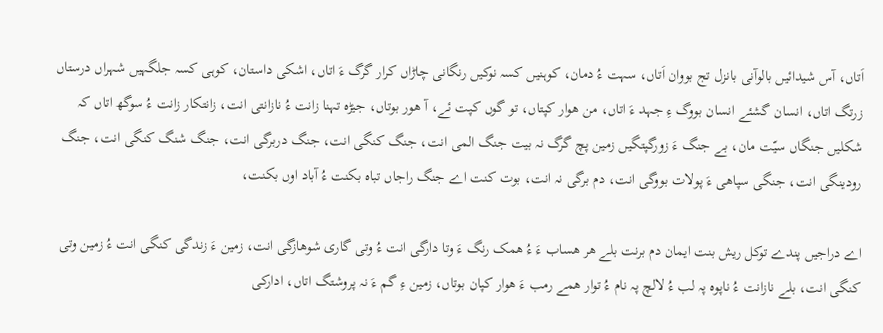اَتاں، آس شیدائیں بالوآنی بانزل تج بووان اَتاں، سہت ءُ دمان، کوہنیں کسہ نوکیں رنگانی چاڑاں کرار گرگ ءَ اتاں، اشکی داستان، کوہی کسہ جلگہیں شہراں درستاں زرتگ اتاں، انسان گشئے انسان بووگ ءِ جہد ءَ اتاں، من ھوار کپتاں، تو گوں کپت ئے، آ ھور بوتاں، جیڑہ تہنا زانت ءُ نازانتی انت، زانتکار زانت ءُ سوگھ اتاں کہ شکلیں جنگاں سیّت مان، بے جنگ ءَ زورگپتگیں زمین پچ گرگ نہ بیت جنگ المی انت، جنگ کنگی انت، جنگ دربرگی انت، جنگ شنگ کنگی انت، جنگ رودینگی انت، جنگی سپاھی ءَ پولات بووگی انت، دم برگی نہ انت، بوت کنت اے جنگ راجاں تباہ بکنت ءُ آباد اوں بکنت،

اے دراجیں پندے توکل ریش بنت ایمان دم برنت بلے ھر ھساب ءَ ءُ ھمک رنگ ءَ وتا دارگی انت ءُ وتی گاری شوھازگی انت، زمین ءَ زندگی کنگی انت ءُ زمین وتی کنگی انت، بلے نازانت ءُ ناپوہ پہ لب ءُ لالچ پہ نام ءُ توار ھمے رمب ءَ ھوار کپان بوتاں، زمین ءِ گم ءَ نہ پروشتگ اتاں، ادارکی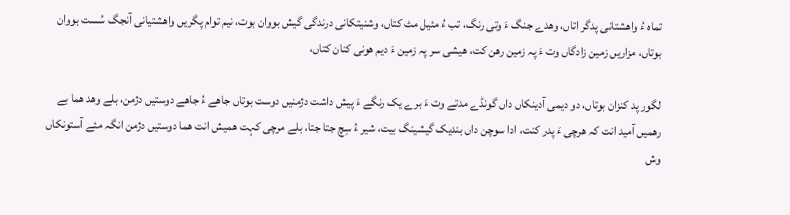تماہ ءُ واھشتانی پدگر اتاں، وھدے جنگ ءَ وتی رنگ، تب ءُ مئیل مٹ کتاں، وشنیتکانی درندگی گیش بووان بوت، نیم توام پگریں واھشتیانی آنجگ سُست بووان بوتاں، مزاریں زمین زادگاں وت ءَ پہ زمین رھن کت، ھیشی سر پہ زمین ءَ دیم ھونی کنان کتاں،

لگور پد کنزان بوتاں، دو دیمی آدینکاں داں گونڈے مدتے وت ءَ برے یک رنگے ءَ پیش داشت دژمنیں دوست بوتاں جاھے ءُ جاھے دوستیں دژمن، بلے وھد ھما بے رھمیں آمید انت کہ ھرچی ءَ پدر کنت، ادا سوچن داں بندیک گیشینگ بیت، شیر ءُ سِچ جتا جتا، بلے مرچی کہت ھمیش انت ھما دوستیں دژمن انگہ مئے آستونکاں وش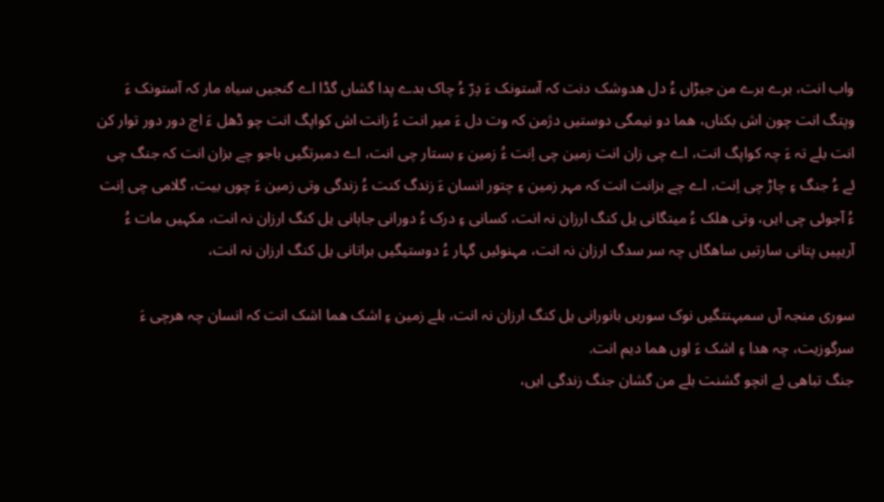واب انت، برے برے من جیڑاں ءُ دل ھدوشک دنت کہ آستونک ءَ دِرّ ءُ چاک بدے پدا گشاں گڈا اے گنجیں سیاہ مار کہ آستونک ءَ وپتگ انت چون اش بکناں، ھما دو نیمگی دوستیں دژمن کہ وت دل ءَ میر انت ءُ زانت اش کواپگ انت چو ڈھل ءَ اچ دور دور توار کن انت بلے تہ ءَ چہ کواپگ انت، اے چی زان انت زمین چی اِنت ءُ زمین ءِ بستار چی انت، اے دمبرتگیں باجو چے بزان انت کہ جنگ چی ئے ءُ جنگ ءِ چاڑ چی اِنت، اے چے بزانت انت کہ مہر زمین ءِ چتور انسان ءَ زندگ کنت ءُ زندگی وتی زمین ءَ چوں بیت، گلامی چی اِنت ءُ آجوئی چی ایں، وتی ھلک ءُ میتگانی یل کنگ ارزان نہ انت، کسانی ءِ درک ءُ دورانی جاہانی یل کنگ ارزان نہ انت، مکہیں مات ءُ آریپیں پتانی سارتیں ساھگاں چہ سر سدگ ارزان نہ انت، مہنوئیں گہار ءُ دوستیگیں براتانی یل کنگ ارزان نہ انت،

سوری منجہ آں سمبہنتگیں نوک سوریں بانورانی یل کنگ ارزان نہ انت، بلے زمین ءِ اشک ھما اشک انت کہ انسان چہ ھرچی ءَ سرگوزیت، چہ ھدا ءِ اشک ءَ اوں ھما دیم انت.
جنگ تباھی ئے انچو گشنت بلے من گشان جنگ زندگی ایں،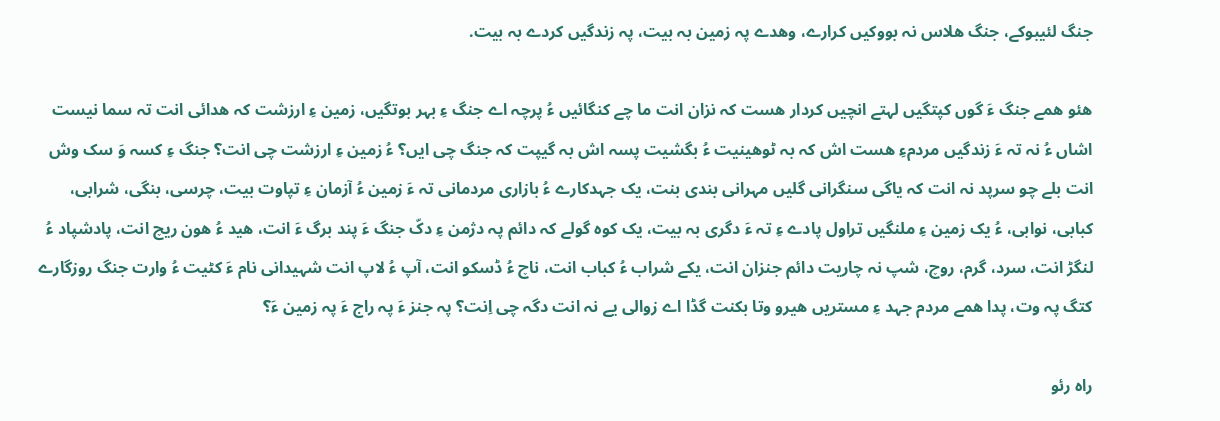جنگ لئیبوکے، جنگ ھلاس نہ بووکیں کرارے، وھدے پہ زمین بہ بیت، پہ زندگیں کردے بہ بیت.

ھئو ھمے جنگ ءَ گوں کپتگیں لہتے انچیں کردار ھست کہ نزان انت ما چے کنگائیں ءُ پرچہ اے جنگ ءِ بہر بوتگیں، زمین ءِ ارزشت کہ ھدائی انت تہ سما نیست اشاں ءُ نہ تہ ءَ زندگیں مردمءِ ھست اش کہ بہ ٹوھینیت ءُ بگشیت پسہ اش بہ گیپت کہ جنگ چی ایں؟ ءُ زمین ءِ ارزشت چی انت؟ جنگ ءِ کسہ وَ سک وش انت بلے چو سرپد نہ انت کہ یاگی سنگرانی گلیں مہرانی بندی بنت، یک جہدکارے ءُ بازاری مردمانی تہ ءَ زمین ءُ آزمان ءِ تپاوت بیت، چرسی، بنگی، شرابی، کبابی، نوابی، ءُ یک زمین ءِ ملنگیں تراول پادے ءِ تہ ءَ دگری بہ بیت، یک کوہ گولے کہ دائم پہ دژمن ءِ دکّ جنگ ءَ پند برگ ءَ انت، ھید ءُ ھون ریچ انت، پادشپاد ءُ لنگڑ انت، سرد، گرم، روچ، شپ نہ چاریت دائم جنزان انت، یکے شراب ءُ کباب انت، ناچ ءُ ڈسکو انت، آپ ءُ لاپ انت شہیدانی نام ءَ کٹیت ءُ وارت جنگ روزگارے کتگ پہ وت، پدا ھمے مردم جہد ءِ مستریں ھیرو وتا بکنت گڈا اے زوالی یے نہ انت دگہ چی اِنت؟ پہ جنز ءَ پہ راج ءَ پہ زمین ءَ؟

راہ رئو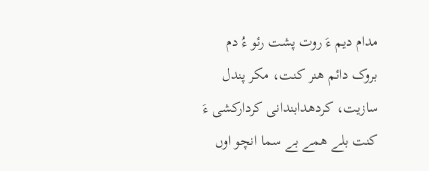مدام دیم ءَ روت پشت رئو ءُ دم بروک دائم ھنر کنت، مکر پندل سازیت، کردھدابندانی کردارکشی ءَ کنت بلے ھمے بے سما انچو اوں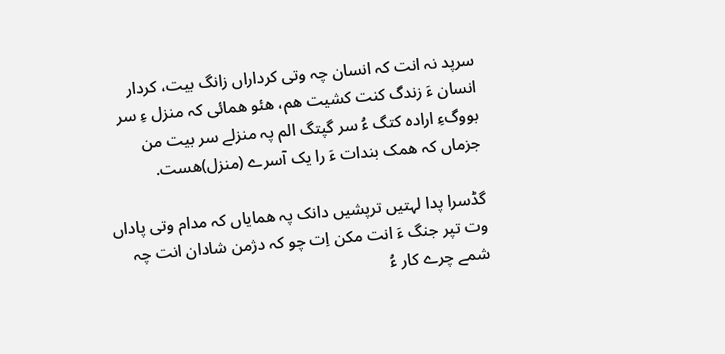سرپد نہ انت کہ انسان چہ وتی کرداراں زانگ بیت، کردار انسان ءَ زندگ کنت کشیت ھم، ھئو ھمائی کہ منزل ءِ سر بووگءِ ارادہ کتگ ءُ سر گپتگ الم پہ منزلے سر بیت من جزماں کہ ھمک بندات ءَ را یک آسرے (منزل)ھست.

گڈسرا پدا لہتیں ترپشیں دانک پہ ھمایاں کہ مدام وتی پاداں وت تپر جنگ ءَ انت مکن اِت چو کہ دژمن شادان انت چہ شمے چرے کار ءُ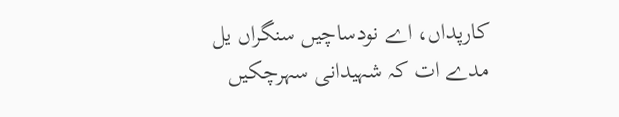کارپداں، اے نودساچیں سنگراں یل مدے ات کہ شہیدانی سہرچکیں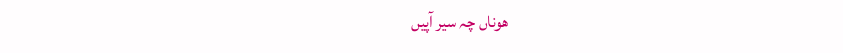ھوناں چہ سیر آپیں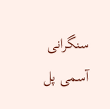سنگرانی آسمی پل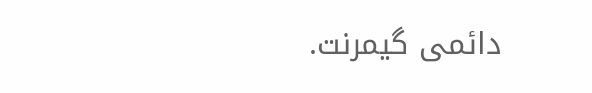دائمی گیمرنت.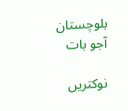بلوچستان آجو بات

نوکتریں